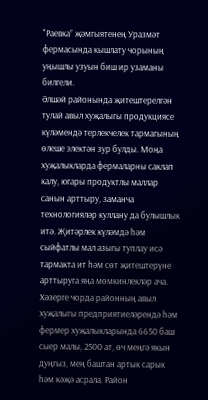"Раевка” җәмгыятенең Уразмәт фермасында кышлату чорының уңышлы узуын биш ир узаманы билгели.
Әлшәй районында җитештерелгән тулай авыл хуҗалыгы продукциясе күләмендә терлекчелек тармагының өлеше электән зур булды. Моңа хуҗалыкларда фермаларны саклап калу, югары продуктлы маллар санын арттыру, заманча технологияләр куллану да булышлык итә. Җитәрлек күләмдә һәм сыйфатлы мал азыгы туплау исә тармакта ит һәм сөт җитештерүне арттыруга яңа мөмкинлекләр ача.
Хәзерге чорда районның авыл хуҗалыгы предприятиеләрендә һәм фермер хуҗалыкларында 6650 баш сыер малы, 2500 ат, өч меңгә якын дуңгыз, мең баштан артык сарык һәм кәҗә асрала. Район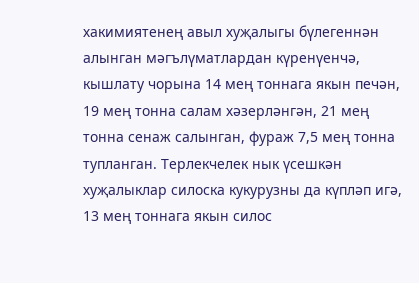хакимиятенең авыл хуҗалыгы бүлегеннән алынган мәгълүматлардан күренүенчә, кышлату чорына 14 мең тоннага якын печән, 19 мең тонна салам хәзерләнгән, 21 мең тонна сенаж салынган, фураж 7,5 мең тонна тупланган. Терлекчелек нык үсешкән хуҗалыклар силоска кукурузны да күпләп игә, 13 мең тоннага якын силос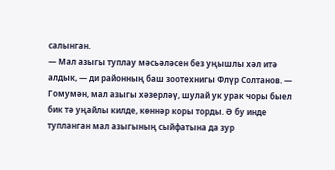салынган.
— Мал азыгы туплау мәсьәләсен без уңышлы хәл итә алдык, — ди районның баш зоотехнигы Флүр Солтанов. — Гомумән, мал азыгы хәзерләү, шулай ук урак чоры быел бик тә уңайлы килде, көннәр коры торды. Ә бу инде тупланган мал азыгының сыйфатына да зур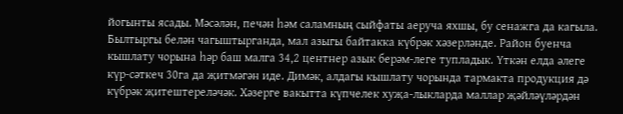йогынты ясады. Мәсәлән, печән һәм саламның сыйфаты аеруча яхшы, бу сенажга да кагыла. Былтыргы белән чагыштырганда, мал азыгы байтакка күбрәк хәзерләнде. Район буенча кышлату чорына һәр баш малга 34,2 центнер азык берәм-леге тупладык. Үткән елда әлеге күр-сәткеч 30га да җитмәгән иде. Димәк, алдагы кышлату чорында тармакта продукция дә күбрәк җитештереләчәк. Хәзерге вакытта күпчелек хуҗа-лыкларда маллар җәйләүләрдән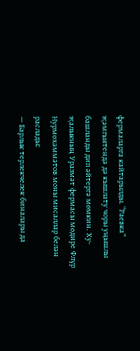фермаларга кайтарылды. “Раевка” җәмгыятендә дә кышлату чоры уңышлы башланды дип әйтергә мөмкин. Ху-җалыкның Уразмәт фермасы мөдире Флүр Нурмөхәммәтов моны мисаллар белән раслады:
— Барлык терлекчелек биналары да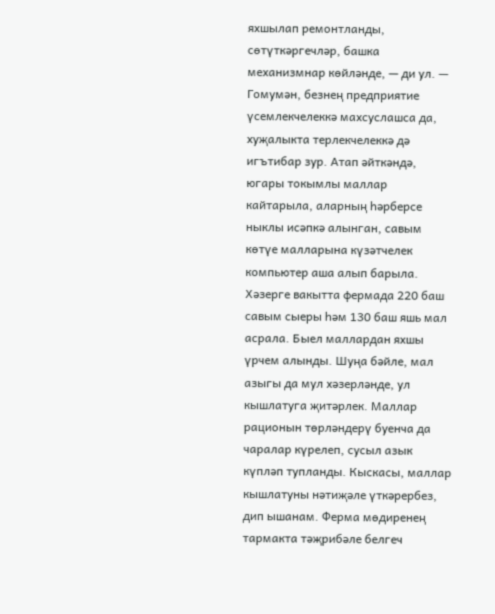яхшылап ремонтланды, сөтүткәргечләр, башка механизмнар көйләнде, — ди ул. — Гомумән, безнең предприятие үсемлекчелеккә махсуслашса да, хуҗалыкта терлекчелеккә дә игътибар зур. Атап әйткәндә, югары токымлы маллар кайтарыла, аларның һәрберсе ныклы исәпкә алынган, савым көтүе малларына күзәтчелек компьютер аша алып барыла.
Хәзерге вакытта фермада 220 баш савым сыеры һәм 130 баш яшь мал асрала. Быел маллардан яхшы үрчем алынды. Шуңа бәйле, мал азыгы да мул хәзерләнде, ул кышлатуга җитәрлек. Маллар рационын төрләндерү буенча да чаралар күрелеп, сусыл азык күпләп тупланды. Кыскасы, маллар кышлатуны нәтиҗәле үткәрербез, дип ышанам. Ферма мөдиренең тармакта тәҗрибәле белгеч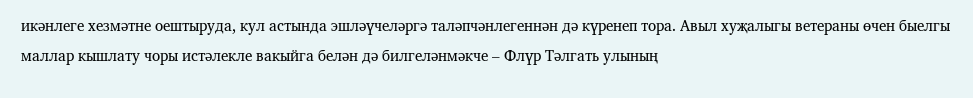икәнлеге хезмәтне оештыруда, кул астында эшләүчеләргә таләпчәнлегеннән дә күренеп тора. Авыл хуҗалыгы ветераны өчен быелгы маллар кышлату чоры истәлекле вакыйга белән дә билгеләнмәкче – Флүр Тәлгать улының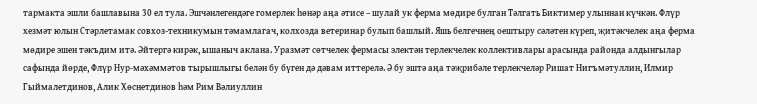тармакта эшли башлавына 30 ел тула. Эшчәнлегендәге гомерлек һөнәр аңа әтисе – шулай ук ферма мөдире булган Тәлгать Биктимер улыннан күчкән. Флүр хезмәт юлын Стәрлетамак совхоз-техникумын тәмамлагач, колхозда ветеринар булып башлый. Яшь белгечнең оештыру сәләтен күреп, җитәкчелек аңа ферма мөдире эшен тәкъдим итә. Әйтергә кирәк, ышаныч аклана. Уразмәт сөтчелек фермасы электән терлекчелек коллективлары арасында районда алдынгылар сафында йөрде, Флүр Нур-мәхәммәтов тырышлыгы белән бу бүген дә дәвам иттерелә. Ә бу эштә аңа тәҗрибәле терлекчеләр Ришат Нигъмәтуллин, Илмир Гыймалетдинов, Алик Хөснетдинов һәм Рим Вәлиуллин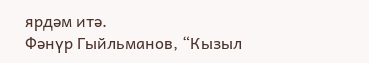ярдәм итә.
Фәнүр Гыйльманов, “Кызыл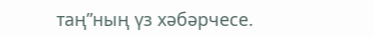таң”ның үз хәбәрчесе.